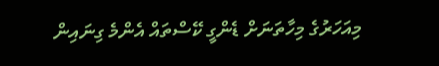މިއަހަރުގެ މިހާތަނަށް ޑެންގީ ކޭސްތައް އެންމެ ގިނައިން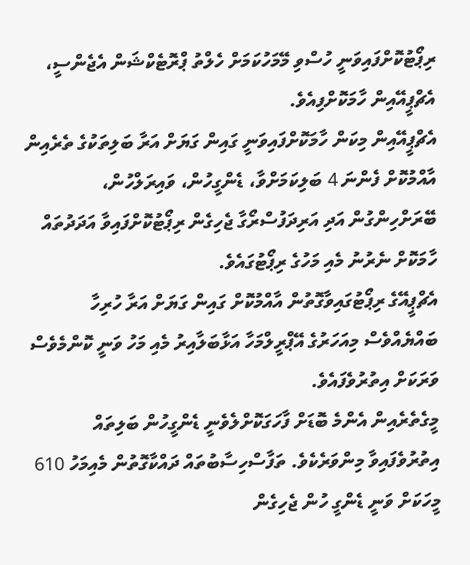ރިޕޯޓުކޮށްފައިވަނީ ހުސްވި މޭމަހުކަމަށް ހެލްތު ޕްރޮޓެކްޝަން އެޖެންސީ، އެޗްޕީއޭއިން ހާމަކޮށްފިއެވެ.
އެޗްޕީއޭއިން މިކަން ހާމަކޮށްފައިވަނީ ގައިން ގަޔަށް އަރާ ބަލިތަކުގެ ތެރެއިން އާއްމުކޮށް ފެންނަ 4 ބަލިކަމަށްވާ، ޑެންގީހުން، ވައިރަލްހުން، ބޭރަށްހިންގުން އަދި އަރިދަފުސްރޯގާ ޖެހިގެން ރިޕޯޓުކޮށްފައިވާ އަދަދުތައް ހާމަކޮށް ނެރުނު މެއި މަހުގެ ރިޕޯޓުގައެވެ.
އެޗްޕީއޭގެ ރިޕޯޓުގައިވާގޮތުން އާއްމުކޮށް ގައިން ގަޔަށް އަރާ ހުރިހާ ބައްޔެއްވެސް މިއަހަރުގެ އޭޕްރީލްމަހާ އަޅާބަލާއިރު މެއި މަހު ވަނީ ކޮންމެވެސް ވަރަކަށް އިތުރުވެފައެވެ.
މީގެތެރެއިން އެންމެ ބޮޑަށް ފާހަގަކޮށްލެވެނީ ޑެންގީހުން ބަލިތައް އިތުރުވެފައިވާ މިންވަރެކެވެ. ތަފާސްހިސާބުތައް ދައްކާގޮތުން މެއިމަހު 610 މީހަކަށް ވަނީ ޑެންގީ ހުން ޖެހިގެން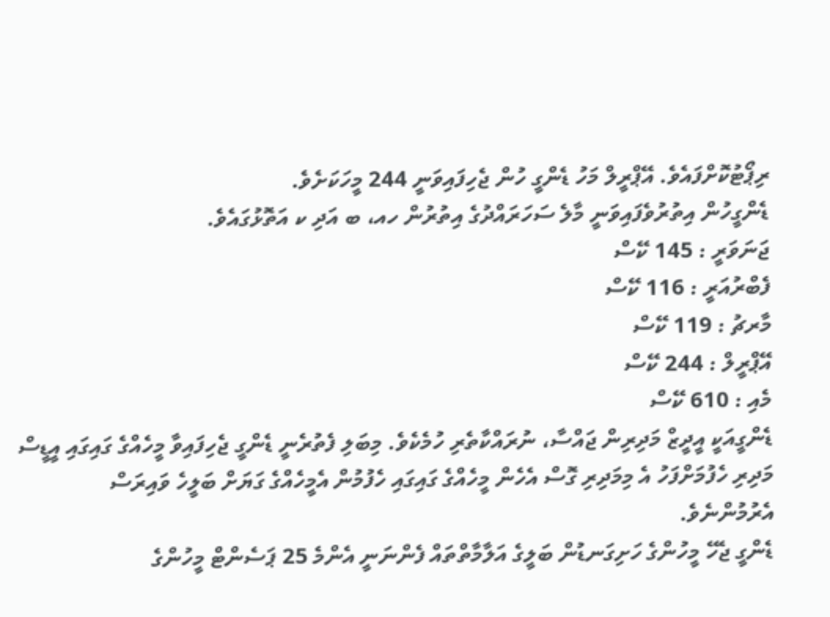ރިޕޯޓުކޮށްފައެވެ. އޭޕްރީލް މަހު ޑެންގީ ހުން ޖެހިފައިވަނީ 244 މީހަކަށެވެ.
ޑެންގީހުން އިތުރުވެފައިވަނީ މާލެ ސަހަރައްދުގެ އިތުރުން ހއ، ބ އަދި ކ އަތޮޅުގައެވެ.
ޖަނަވަރީ : 145 ކޭސް
ފެބްރުއަރީ : 116 ކޭސް
މާރޗު : 119 ކޭސް
އޭޕްރީލް : 244 ކޭސް
މެއި : 610 ކޭސް
ޑެންގީއަކީ އީދީޒް މަދިރިން ޖައްސާ، ނުރައްކާތެރި ހުމެކެވެ. މިބަލި ފެތުރެނީ ޑެންގީ ޖެހިފައިވާ މީހެއްގެ ގައިގައި އީޑީސް މަދިރި ހެފުމަށްފަހު އެ މިމަދިރި ގޮސް އެހެން މީހެއްގެ ގައިގައި ހެފުމުން އެމީހެއްގެ ގަޔަށް ބަލީހެ ވައިރަސް އެރުމުންނެވެ.
ޑެންގީ ޖެހޭ މީހުންގެ ހަށިގަނޑުން ބަލީގެ އަލާމާތްތައް ފެންނަނީ އެންމެ 25 ޕަސެންޓް މީހުންގެ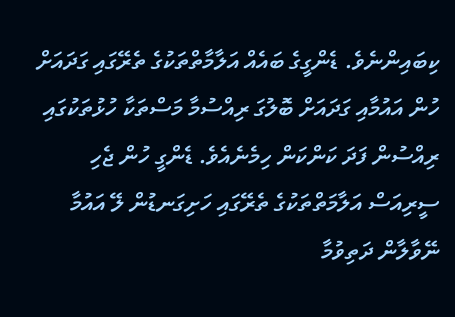ކިބައިންނެވެ. ޑެންގީގެ ބައެއް އަލާމާތްތަކުގެ ތެރޭގައި ގަދައަށް ހުން އައުމާއި ގަދައަށް ބޮލުގަ ރިއްސުމާ މަސްތަކާ ހުޅުތަކުގައި ރިއްސުން ފަދަ ކަންކަން ހިމެނެއެވެ. ޑެންގީ ހުން ޖެހި ސީރިއަސް އަލާމަތްތަކުގެ ތެރޭގައި ހަށިގަނޑުން ލޭ އައުމާ ނޭވާލާން ދަތިވުމާ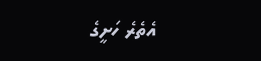އެތެރެ ހަށީގެ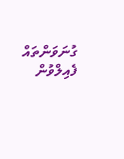ގުނަވަންތައް ފެއިލްވުން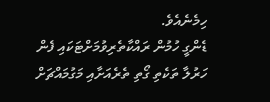ހިމެނެއެވެ.
ޑެންގީ ހުމުން ރައްކާތެރިވުމަށްޓަކައި ފެން ހަރުލާ ތަކެތި ގޯތި ތެރެއަށާއި މަގުމައްޗަށް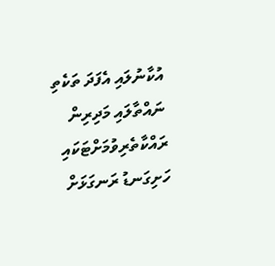އުކާނުލައި އެފަދަ ތަކެތި ނައްތާލައި މަދިރިން ރައްކާތެރިވުމަށްޓަކައި ހަށިގަނޑު ރަނގަޅަށް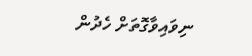ނިވައިވާގޮތަށް ހެދުން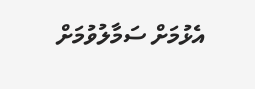އެޅުމަށް ސަމާލުވުމަށް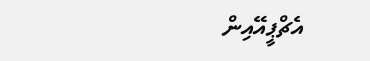އެޗްޕީއޭއިން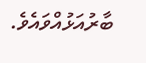ބާރުއަޅުއްވައެވެ.